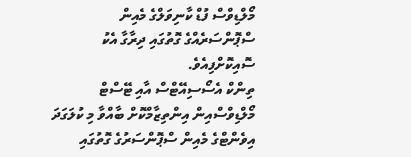މޯލްޑިވްސް ފުޑް ކާނިވަލްގެ މެއިން ސްޕޮންސަރެއްގެ ގޮތުގައި ދިރާގާ އެކު ސޮއިކޮށްފިއެވެ.
ތިންކް އެސޯސިއޭޓްސް އާއި ޓޭސްޓް މޯލްޑިވްސްއިން އިންތިޒާމްކޮށް ބާއްވާ މި ކުލަގަދަ އިވެންޓްގެ މެއިން ސްޕޮންސަރުގެ ގޮތުގައި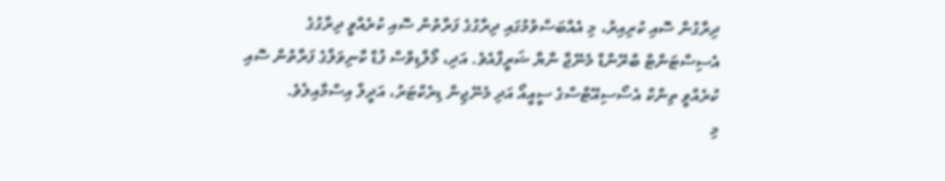ދިރާގުން ސޮއި ކުރިއިރު، މި އެއްބަސްވުމުގައި ދިރާގުގެ ފަރާތުން ސޮއި ކުރެއްވީ ދިރާގުގެ އެސިސްޓަންޓް ބްރޭންޑް މެނޭޖާ ނާޔާ ޝަރީފްއެވެ. އަދި، މޯލްޑިވްސް ފުޑް ކާނިވަލްގެ ފަރާތުން ސޮއި ކުރެއްވީ ތިންކް އެސޯސިއޭޓްސްގެ ސީއީއޯ އަދި މެނޭޖިން ޑިރެކްޓަރު، އަދީލް އިސްމާއިލެވެ.
މި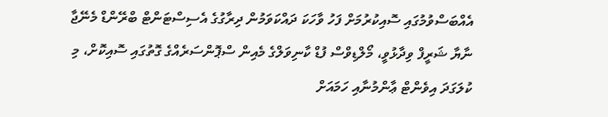އެއްބަސްވުމުގައި ސޮއިކުރުމަށް ފަހު ވާހަކަ ދައްކަވަމުން ދިރާގުގެ އެސިސްޓަންޓް ބްރޭންޑް މެނޭޖާ ނާޔާ ޝަރީފް ވިދާޅުވީ، މޯލްޑިވްސް ފުޑް ކާނިވަލްގެ މެއިން ސްޕޮންސަރެއްގެ ގޮތުގައި ސޮއިކޮށް، މި ކުލަގަދަ އިވެންޓް ޢާންމުނާއި ހަމައަށް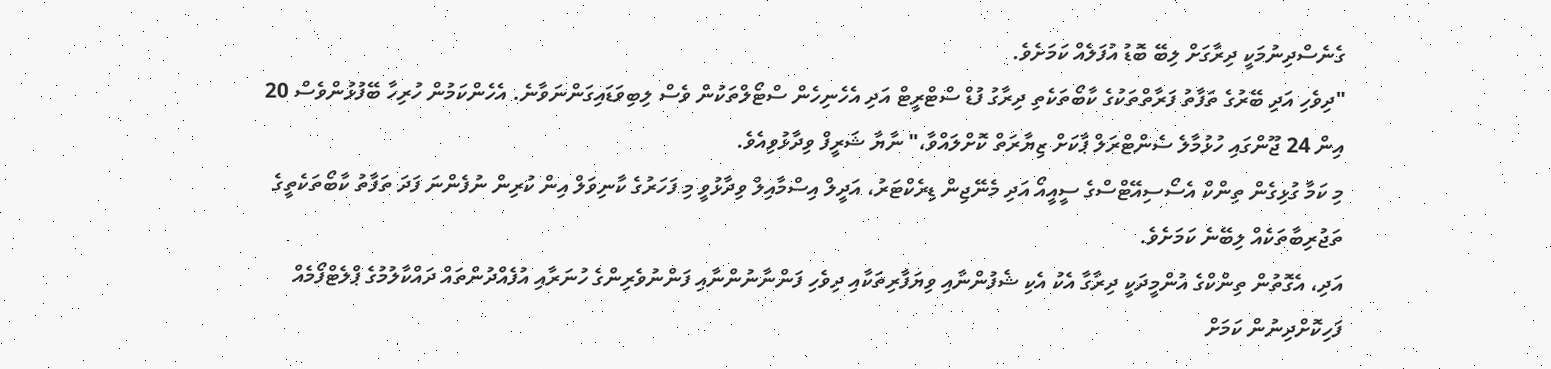ގެނެސްދިނުމަކީ ދިރާގަށް ލިބޭ ބޮޑު އުފަލެއް ކަމަށެވެ.
"ދިވެހި އަދި ބޭރުގެ ތަފާތު ފަރާތްތަކުގެ ކާބޯތަކެތި ދިރާގު ފުޑް ސްޓްރީޓް އަދި އެހެނިހެން ސްޓޯލްތަކުން ވެސް ލިބިވަޑައިގަންނަވާނެ. އެހެންކަމުން ހުރިހާ ބޭފުޅުންވެސް 20 އިން 24 ޖޫންގައި ހުޅުމާލެ ސެންޓްރަލް ޕާކަށް ޒިޔާރަތް ކޮށްލައްވާ،" ނާޔާ ޝަރީފް ވިދާޅުވިއެވެ.
މި ކަމާ ގުޅިގެން ތިންކް އެސޯސިއޭޓްސްގެ ސީއީއޯ އަދި މެނޭޖިން ޑިރެކްޓަރު، އަދީލް އިސްމާއިލް ވިދާޅުވީ މި ފަހަރުގެ ކާނިވަލް އިން ކުރިން ނުފެންނަ ފަދަ ތަފާތު ކާބޯތަކެތީގެ ތަޖުރިބާތަކެއް ލިބޭނެ ކަމަށެވެ.
އަދި، އެގޮތުން ތިންކްގެ އުންމީދަކީ ދިރާގާ އެކު އެކި ޝެފުންނާއި ވިޔަފާރިތަކާއި ދިވެހި ފަންނާނުންނާއި ފަންނުވެރިންގެ ހުނަރާއި އުފެއްދުންތައް ދައްކާލުމުގެ ޕްލެޓްފޯމެއް ފަހިކޮށްދިނުން ކަމަށް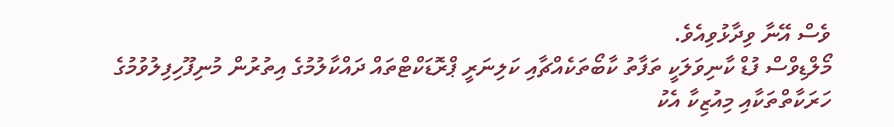ވެސް އޭނާ ވިދާޅުވިއެވެ.
މޯލްޑިވްސް ފުޑް ކާނިވަލަކީ ތަފާތު ކާބޯތަކެއްޗާއި ކަލިނަރީ ޕްރޮޑަކްޓްތައް ދައްކާލުމުގެ އިތުރުން މުނިފޫހިފިލުވުމުގެ ހަރަކާތްތަކާއި މިއުޒިކާ އެކު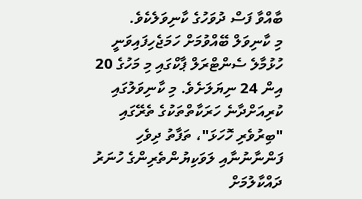ބާއްވާ ފަސް ދުވަހުގެ ކާނިވަލެކެވެ.
މި ކާނިވަލް ބޭއްވުމަށް ހަމަޖެހިފައިވަނީ ހުޅުމާލެ ސެންޓްރަލް ޕާކްގައި މި މަހުގެ 20 އިން 24 ނިޔަލަށެވެ. މި ކާނިވަލުގައި ކުރިއަށްދާނެ ހަރަކާތްތަކުގެ ތެރޭގައި "ބިރުވެރި ހޮހަޅަ"، ތަފާތު ދިވެހި ފަންނާނުނާއި ލަވަކިޔުންތެރިންގެ ހުނަރު ދައްކާލުމަށް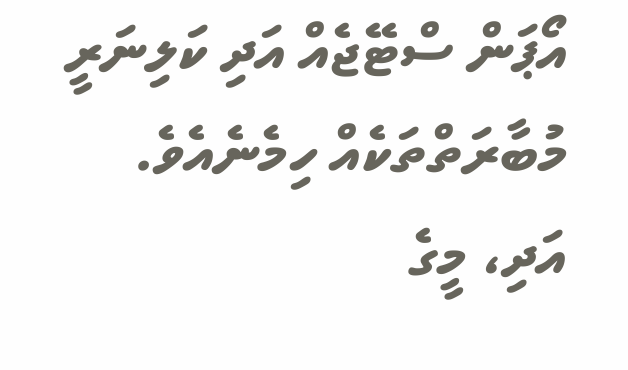އޯޕަން ސްޓޭޖެއް އަދި ކަލިނަރީ މުބާރަތްތަކެއް ހިމެނެއެވެ.
އަދި، މީގެ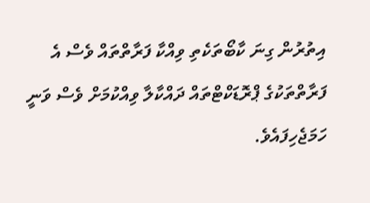އިތުރުން ގިނަ ކާބޯތަކެތި ވިއްކާ ފަރާތްތައް ވެސް އެ ފަރާތްތަކުގެ ޕްރޮޑަކްޓްތައް ދައްކާލާ ވިއްކުމަށް ވެސް ވަނީ ހަމަޖެހިފައެވެ.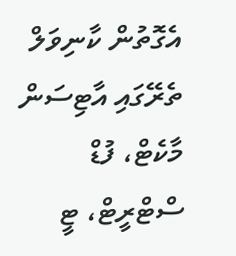އެގޮތުން ކާނިވަލް ތެރޭގައި އާޓިސަން މާކެޓް، ފުޑް ސްޓްރީޓް، ޓީ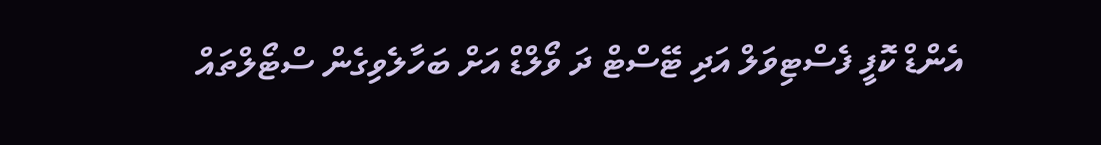އެންޑް ކޮފީ ފެސްޓިވަލް އަދި ޓޭސްޓް ދަ ވޯލްޑް އަށް ބަހާލެވިގެން ސްޓޯލްތައް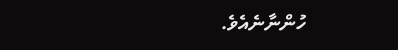ހުންނާނެއެވެ.